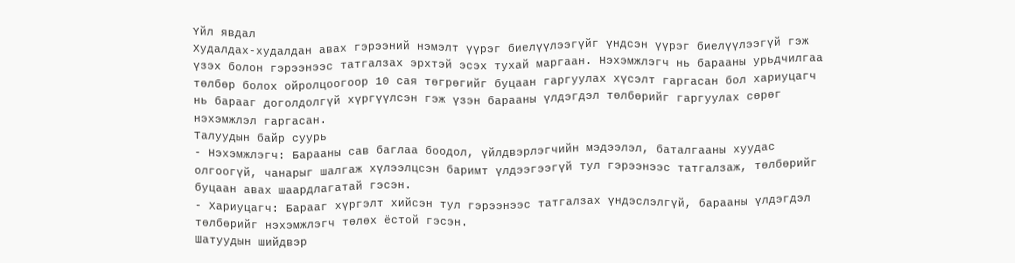Үйл явдал
Худалдах-худалдан авах гэрээний нэмэлт үүрэг биелүүлээгүйг үндсэн үүрэг биелүүлээгүй гэж үзэх болон гэрээнээс татгалзах эрхтэй эсэх тухай маргаан. Нэхэмжлэгч нь барааны урьдчилгаа төлбөр болох ойролцоогоор 10 сая төгрөгийг буцаан гаргуулах хүсэлт гаргасан бол хариуцагч нь барааг доголдолгүй хүргүүлсэн гэж үзэн барааны үлдэгдэл төлбөрийг гаргуулах сөрөг нэхэмжлэл гаргасан.
Талуудын байр суурь
- Нэхэмжлэгч: Барааны сав баглаа боодол, үйлдвэрлэгчийн мэдээлэл, баталгааны хуудас олгоогүй, чанарыг шалгаж хүлээлцсэн баримт үлдээгээгүй тул гэрээнээс татгалзаж, төлбөрийг буцаан авах шаардлагатай гэсэн.
- Хариуцагч: Барааг хүргэлт хийсэн тул гэрээнээс татгалзах үндэслэлгүй, барааны үлдэгдэл төлбөрийг нэхэмжлэгч төлөх ёстой гэсэн.
Шатуудын шийдвэр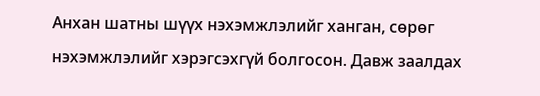Анхан шатны шүүх нэхэмжлэлийг ханган, сөрөг нэхэмжлэлийг хэрэгсэхгүй болгосон. Давж заалдах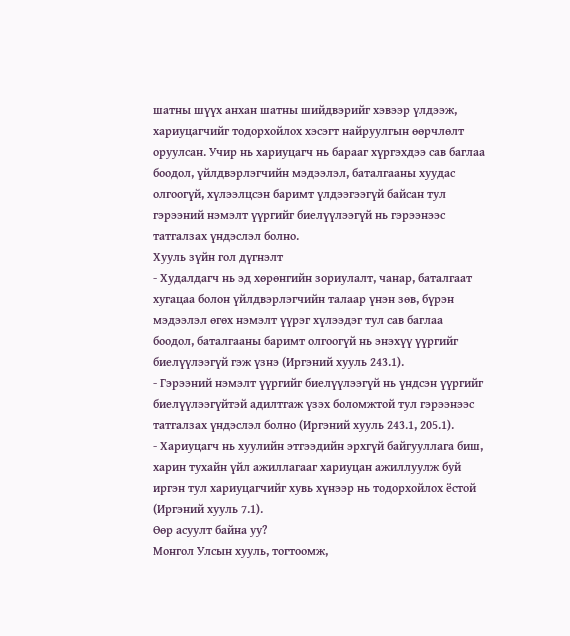шатны шүүх анхан шатны шийдвэрийг хэвээр үлдээж, хариуцагчийг тодорхойлох хэсэгт найруулгын өөрчлөлт оруулсан. Учир нь хариуцагч нь барааг хүргэхдээ сав баглаа боодол, үйлдвэрлэгчийн мэдээлэл, баталгааны хуудас олгоогүй, хүлээлцсэн баримт үлдээгээгүй байсан тул гэрээний нэмэлт үүргийг биелүүлээгүй нь гэрээнээс татгалзах үндэслэл болно.
Хууль зүйн гол дүгнэлт
- Худалдагч нь эд хөрөнгийн зориулалт, чанар, баталгаат хугацаа болон үйлдвэрлэгчийн талаар үнэн зөв, бүрэн мэдээлэл өгөх нэмэлт үүрэг хүлээдэг тул сав баглаа боодол, баталгааны баримт олгоогүй нь энэхүү үүргийг биелүүлээгүй гэж үзнэ (Иргэний хууль 243.1).
- Гэрээний нэмэлт үүргийг биелүүлээгүй нь үндсэн үүргийг биелүүлээгүйтэй адилтгаж үзэх боломжтой тул гэрээнээс татгалзах үндэслэл болно (Иргэний хууль 243.1, 205.1).
- Хариуцагч нь хуулийн этгээдийн эрхгүй байгууллага биш, харин тухайн үйл ажиллагааг хариуцан ажиллуулж буй иргэн тул хариуцагчийг хувь хүнээр нь тодорхойлох ёстой (Иргэний хууль 7.1).
Өөр асуулт байна уу?
Монгол Улсын хууль, тогтоомж,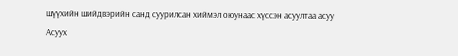шүүхийн шийдвэрийн санд суурилсан хиймэл оюунаас хүссэн асуултаа асуу
Асуух